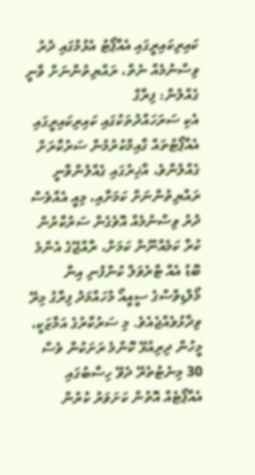ކައިރިކައިރީގައި އެއާޕޯޓު އެޅުމުގައި ދުރު ވިސްނުމެއް ނެތް، ރައްޔިތުންނަށް ވާނީ ގެއްލުން: ފިރާގް
އެކި ސަރަހައްދުތަކުގައި ކައިރިކައިރީގައި އެއާޕޯޓުތައް ގާއިމްކުރުމުން ސަރުކާރަށް ގެއްލުންވެ، އާޚިރުގައި ގެއްލުންވާނީ ރައްޔިތުންނަށް ކަމަށާއި، މިއީ އެއްވެސް ދުރު ވިސްނުމެއް އޮވެގެން ސަރުކާރުން ކުރާ ކަމެއްނޫން ކަމަށް، ރާއްޖޭގެ އެންމެ ބޮޑު އެއް ޓްރެވަލް ކުންފުނި އިނާ މޯލްޑިވްސްގެ ސީއީއޯ މުހައްމަދު ފިރާގު މިރޭ ވިދާޅުވެއްޖެއެވެ. މި ސަރުކާރުގެ އަމާޒަކީ، މީހުން ދިރިއުޅޭ ކޮންމެ ރަށަކުން ވެސް 30 މިނެޓުތެރޭ ދެވޭ ހިސާބުގައި އެއާޕޯޓެއް އޮތުން ކަށަވަރު ކުރުން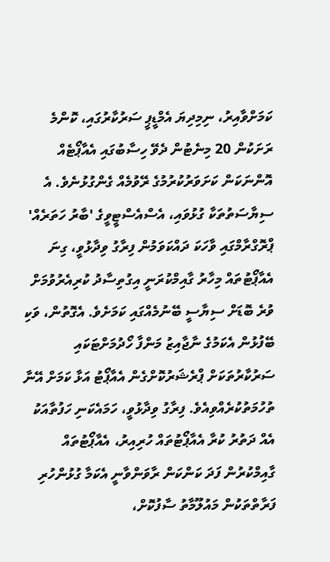ކަމަށްވާއިރު، ނިމިދިޔަ އެމްޑީޕީ ސަރުކާރުގައި، ކޮންމެ ރަށަކުން 20 މިނެޓުން ދެވޭ ހިސާބުގައި އެއާޕޯޓެއް އޮންނަކަން ކަށަވަރުކުރުމުގެ ރޭވުމެއް ގެންގުޅުނެވެ. އެ ސިޔާސަތުތަކާ ގުޅުވައި، އެސްއެސްޓީވީގެ 'ބާރު ހަތަރެއް' ޕްރޮގްރާމްގައި ވާހަކަ ދައްކަވަމުން ފިރާގު ވިދާޅުވީ، ގިނަ އެއާޕޯޓުތައް މިހާރު ގާއިމްކުރަނީ އިގުތިސާދު ކުރިއެރުވުމަށް ވުރެ ބޮޑަށް ސިޔާސީ ބޭނުމެއްގައި ކަމަށެވެ. އެގޮތުން، ވަކި ބޭފުޅުން އެކަމުގެ ނާޖާއިޒު މަންފާ ހޯދުމަށްޓަކައި ސަރުކާރުތަކަށް ޕްރެޝަރުކޮށްގެން އެއާޕޯޓު އަޅާ ކަމަށް އޭނާ ތުހުމަތުކުރެއްވިއެވެ. ފިރާގު ވިދާޅުވީ، ހަމައެކަނި ހަފުތާއަކު އެއް ދަތުރު ކުރާ އެއާޕޯޓުތައް ހުރިއިރު، އެއާޕޯޓުތައް ގާއިމްކުރުން ފަދަ ކަންކަން ރާވަންވާނީ އެކަމާ ގުޅުންހުރި ފަރާތްތަކުން މައުލޫމާތު ސާފުކޮށް،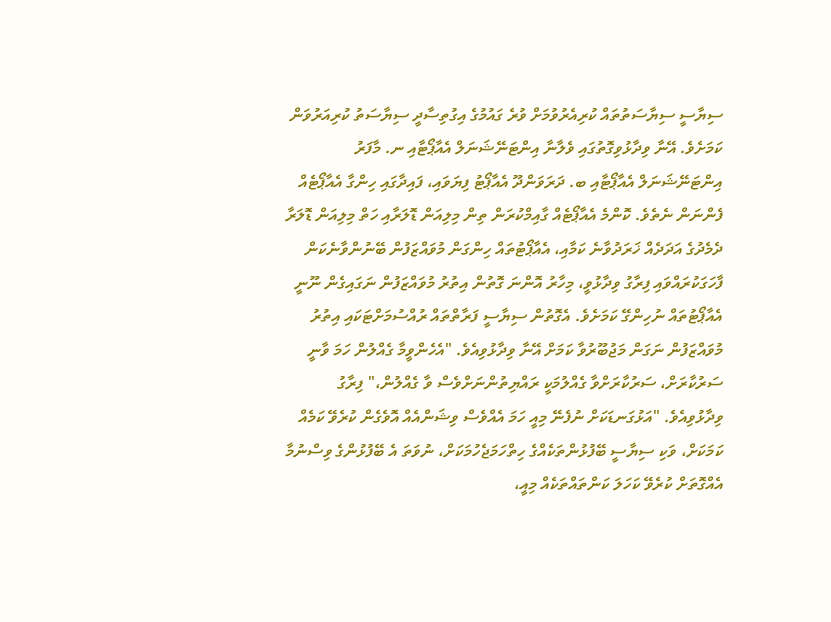ސިޔާސީ ސިޔާސަތުތައް ކުރިއެރުވުމަށް ވުރެ ގައުމުގެ އިގުތިސާދީ ސިޔާސަތު ކުރިއަރުވަން ކަމަށެވެ. އޭނާ ވިދާޅުވިގޮތުގައި ވެލާނާ އިންޓަނޭޝަނަލް އެއާޕޯޓާއި ނ. މާފަރު އިންޓަނޭޝަނަލް އެއާޕޯޓާއި ބ. ދަރަވަންދޫ އެއާޕޯޓު ފިޔަވައި، ފައިދާގައި ހިންގާ އެއާޕޯޓެއް ފެންނަން ނެތެވެ. ކޮންމެ އެއާޕޯޓެއް ގާއިމްކުރަން ތިން މިލިއަން ޑޮލަރާއި ހަތް މިލިއަން ޑޮލަރާ ދެމެދުގެ އަދަދެއް ޚަރަދުވާނެ ކަމާއި، އެއާޕޯޓުތައް ހިންގަން މުވައްޒަފުން ބޭނުންވާނެކަން ފާހަގަކުރައްވައި ފިރާގު ވިދާޅުވީ، މިހާރު އޮންނަ ގޮތުން އިތުރު މުވައްޒަފުން ނަގައިގެން ނޫނީ އެއާޕޯޓުތައް ނުހިންގޭ ކަމަށެވެ. އެގޮތުން ސިޔާސީ ފަރާތްތައް ރުއްސުމަށްޓަކައި އިތުރު މުވައްޒަފުން ނަގަން މަޖުބޫރުވާ ކަމަށް އޭނާ ވިދާޅުވިއެވެ. "އެހެންވީމާ ގެއްލުން ހަމަ ވާނީ ސަރުކާރަށް، ސަރުކާރަށްވާ ގެއްލުމަކީ ރައްޔިތުންނަށްވެސް ވާ ގެއްލުން،" ފިރާގު ވިދާޅުވިއެވެ. "އަޅުގަނޑަކަށް ނުފެނޭ މިއީ ހަމަ އެއްވެސް ވިޝަންއެއް އޮވެގެން ކުރެވޭ ކަމެއް ކަމަކަށް، ވަކި ސިޔާސީ ބޭފުޅުންތަކެއްގެ ހިތްހަމަޖެހުމަކަށް، ނުވަތަ އެ ބޭފުޅުންގެ ވިސްނުމާ އެއްގޮތަށް ކުރެވޭ ކަހަލަ ކަންތައްތަކެއް މިއީ،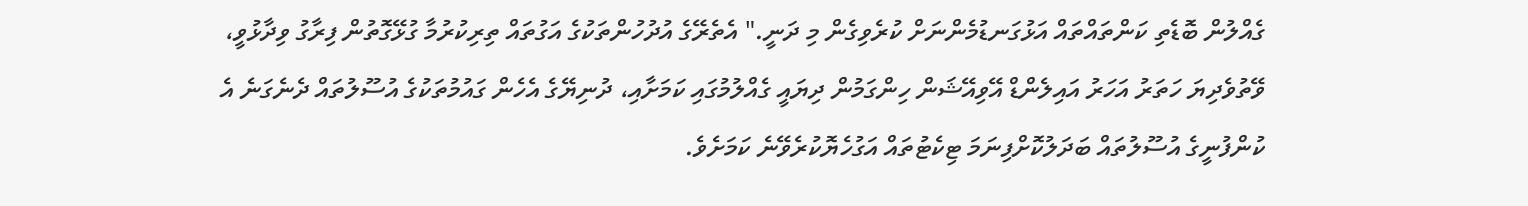ގެއްލުން ބޮޑެތި ކަންތައްތައް އަޅުގަނޑުމެންނަށް ކުރެވިގެން މި ދަނީ." އެތެރޭގެ އުދުހުންތަކުގެ އަގުތައް ތިރިކުރުމާ ގުޅޭގޮތުން ފިރާގު ވިދާޅުވީ، ވޭތުވެދިޔަ ހަތަރު އަހަރު އައިލެންޑް އޭވިއޭޝަން ހިންގަމުން ދިޔައީ ގެއްލުމުގައި ކަމަށާއި، ދުނިޔޭގެ އެހެން ގައުމުތަކުގެ އުސޫލުތައް ދެނެގަނެ އެ ކުންފުނީގެ އުސޫލުތައް ބަދަލުކޮށްފިނަމަ ޓިކެޓުތައް އަގުހެޔޮކުރެވޭނެ ކަމަށެވެ.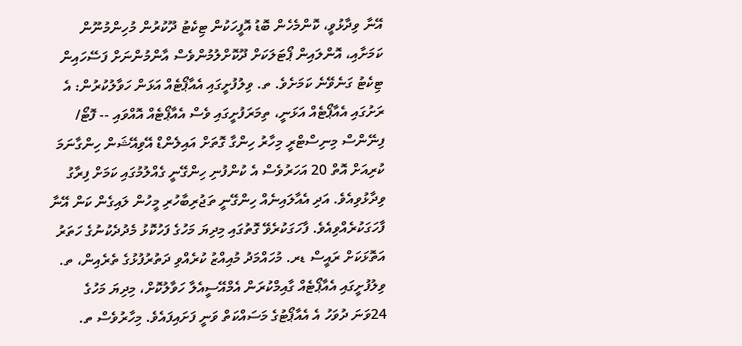އޭނާ ވިދާޅުވީ، ކޮންމެހެން ބޮޑު އޮފީހަކުން ޓިކެޓު ދޫކުރުން މުހިންމުނޫން ކަމަށާއި، އޮންލައިން ޕޯޓަލަކަށް ދޫކޮށްލުމުންވެސް އާންމުންނަށް ފަސޭހައިން ޓިކެޓު ގަނެވޭނެ ކަމަށެވެ. ތ. ވިލުފުށީގައި އެއާޕޯޓެއް އަޅަން ހަވާލުކުރުން: އެ ރަށުގައި އެއާޕޯޓެއް އަޅަނީ، ތިމަރަފުށީގައި ވެސް އެއާޕޯޓެއް އޮއްވައި -- ފޮޓޯ/ ފިނޭންސް މިނިސްޓްރީ މިހާރު ހިންގާ ގޮތަށް އައިލެންޑް އޭވިއޭޝަން ހިންގާނަމަ ކުރިއަށް އޮތް 20 އަހަރުވެސް އެ ކުންފުނި ހިންގޭނީ ގެއްލުމުގައި ކަމަށް ފިރާގު ވިދާޅުވިއެވެ. އަދި އެއާލައިނެއް ހިންގޭނީ ތަޖުރިބާހުރި މީހުން ލައިގެން ކަން އޭނާ ފާހަގަކުރެއްވިއެވެ. ފާހަގަކުރެވޭ ގޮތުގައި މިދިޔަ މަހުގެ ފަހުކޮޅު މެދުދެކުނުގެ ހަތަރު އަތޮޅަކަށް ރައީސް ޑރ. މުހައްމަދު މުއިއްޒު ކުރެއްވި ދަތުރުފުޅުގެ ތެރެއިން، ތ. ވިލުފުށީގައި އެއާޕޯޓެއް ގާއިމްކުރަން އެމްއޭސީއެލާ ހަވާލުކޮށް، މިދިޔަ މަހުގެ 24ވަނަ ދުވަހު އެ އެއާޕޯޓުގެ މަސައްކަތް ވަނީ ފަށައިފައެވެ. މިހާރުވެސް ތ.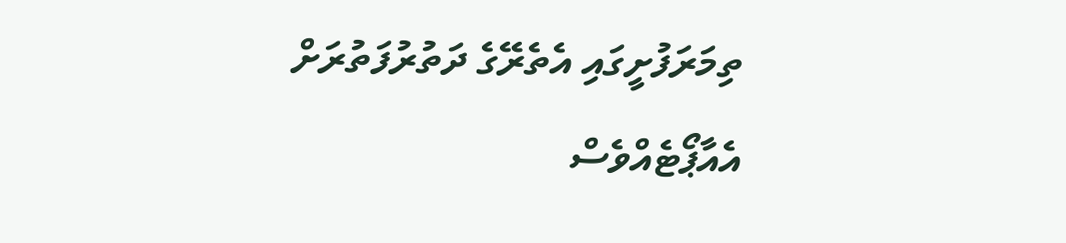ތިމަރަފުށީގައި އެތެރޭގެ ދަތުރުފަތުރަށް އެއާޕޯޓެއްވެސް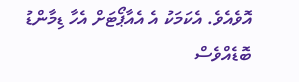އޮވެއެވެ. އެކަމަކު އެ އެއާޕޯޓަށް އެހާ ޑިމާންޑު ބޮޑެއްވެސް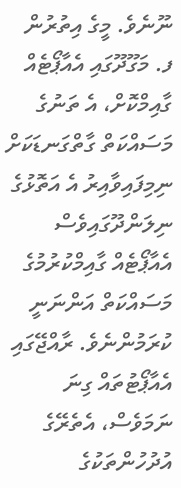ނޫނެވެ. މީގެ އިތުރުން ފ. މަގޫދޫގައި އެއާޕޯޓެއް ގާއިމްކޮށް، އެ ތަނުގެ މަސައްކަތް ގާތްގަނޑަކަށް ނިމިފައިވާއިރު އެ އަތޮޅުގެ ނިލަންދޫގައިވެސް އެއާޕޯޓެއް ގާއިމްކުރުމުގެ މަސައްކަތް އަންނަނީ ކުރަމުންނެވެ. ރާއްޖޭގައި އެއާޕޯޓުތައް ގިނަ ނަމަވެސް، އެތެރޭގެ އުދުހުންތަކުގެ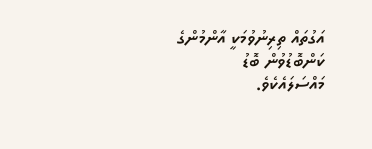އަގުތައް ތިރިނުވުމަކީ އާންމުންގެ ކަންބޮޑުވުން ބޮޑު މައްސަލައެކެވެ.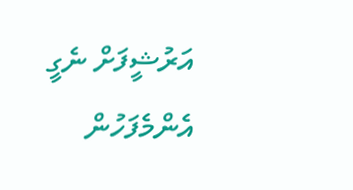އަރުޝީފަށް ނެގީ
އެންމެފަހުން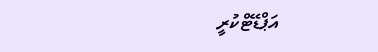އަޕްޑޭޓްކުރީ